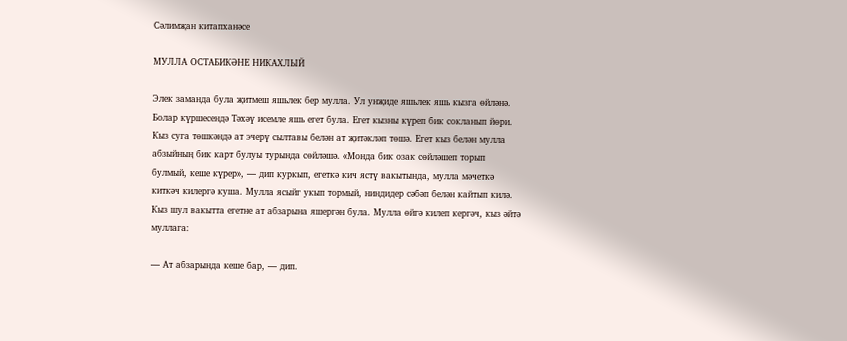Сәлимҗан китапханәсе

МУЛЛА ОСТАБИКӘНЕ НИКАХЛЫЙ

Элек заманда була җитмеш яшьлек бер мулла. Ул унҗиде яшьлек яшь кызга өйләнә. Болар күршесендә Тәхәү исемле яшь егет була. Егет кызны күреп бик сокланып йөри. Кыз суга төшкәндә ат эчерү сылтавы белән ат җитәкләп төшә. Егет кыз белән мулла абзыйның бик карт булуы турында сөйләшә. «Монда бик озак сөйләшеп торып булмый, кеше күрер», — дип куркып, егеткә кич ястү вакытында, мулла мәчеткә киткәч килергә куша. Мулла ясыйг укып тормый, ниндидер сәбәп белән кайтып килә. Кыз шул вакытта егетне ат абзарына яшергән була. Мулла өйгә килеп кергәч, кыз әйтә муллага:

— Ат абзарында кеше бар, — дип.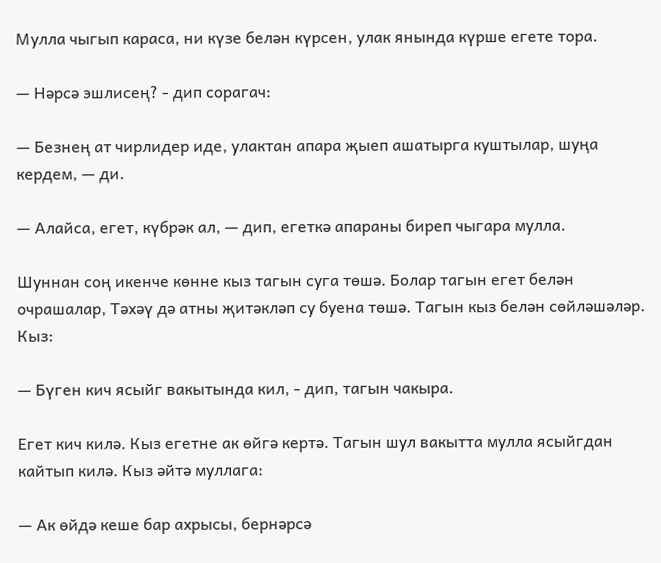Мулла чыгып караса, ни күзе белән күрсен, улак янында күрше егете тора.

— Нәрсә эшлисең? - дип сорагач:

— Безнең ат чирлидер иде, улактан апара җыеп ашатырга куштылар, шуңа кердем, — ди.

— Алайса, егет, күбрәк ал, — дип, егеткә апараны биреп чыгара мулла.

Шуннан соң икенче көнне кыз тагын суга төшә. Болар тагын егет белән очрашалар, Тәхәү дә атны җитәкләп су буена төшә. Тагын кыз белән сөйләшәләр. Кыз:

— Бүген кич ясыйг вакытында кил, - дип, тагын чакыра.

Егет кич килә. Кыз егетне ак өйгә кертә. Тагын шул вакытта мулла ясыйгдан кайтып килә. Кыз әйтә муллага:

— Ак өйдә кеше бар ахрысы, бернәрсә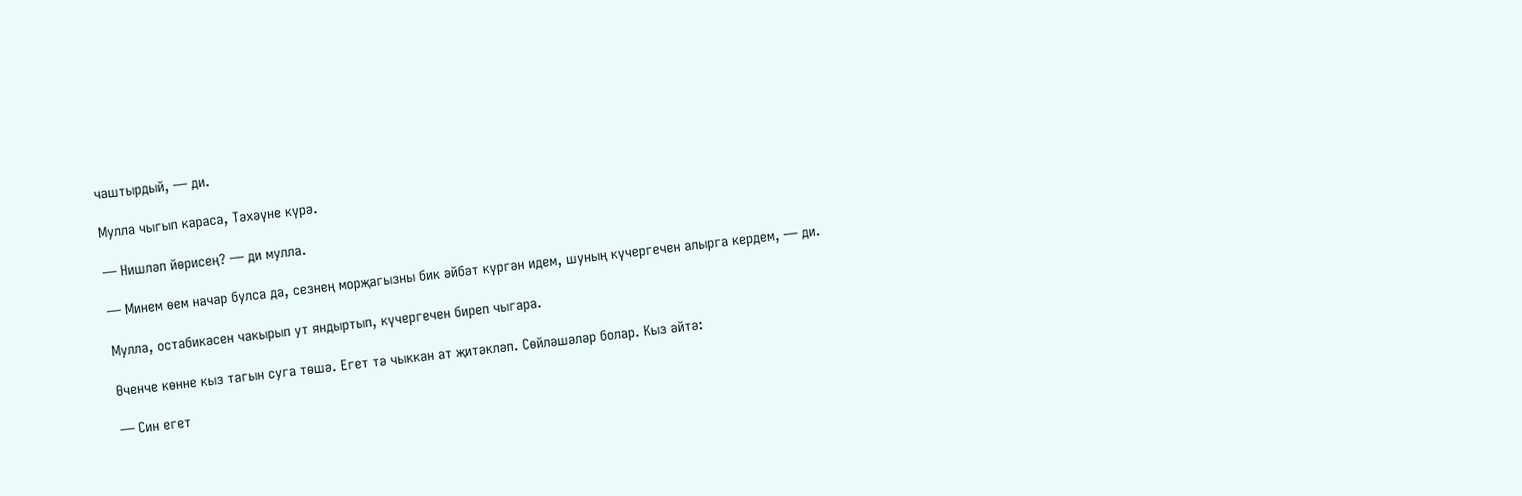чаштырдый, — ди.

Мулла чыгып караса, Тәхәүне күрә.

— Нишләп йөрисең? — ди мулла.

— Минем өем начар булса да, сезнең морҗагызны бик әйбәт күргән идем, шуның күчергечен алырга кердем, — ди.

Мулла, остабикәсен чакырып ут яндыртып, күчергечен биреп чыгара.

Өченче көнне кыз тагын суга төшә. Егет тә чыккан ат җитәкләп. Сөйләшәләр болар. Кыз әйтә:

— Син егет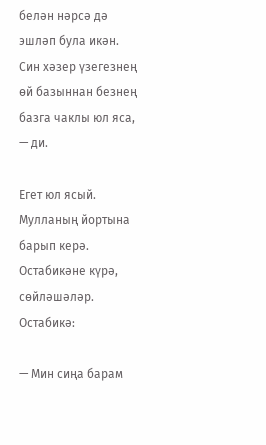белән нәрсә дә эшләп була икән. Син хәзер үзегезнең өй базыннан безнең базга чаклы юл яса, — ди.

Егет юл ясый. Мулланың йортына барып керә. Остабикәне күрә, сөйләшәләр. Остабикә:

— Мин сиңа барам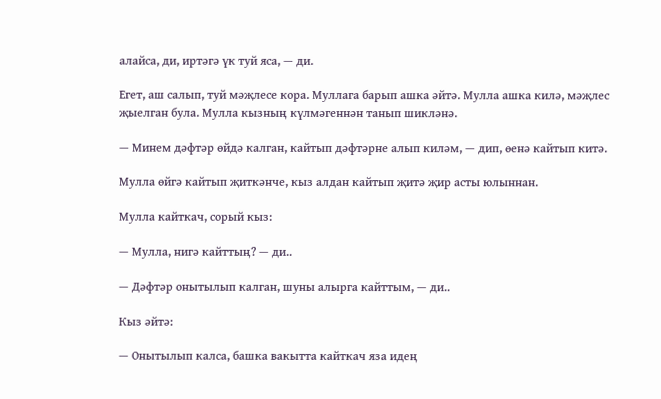алайса, ди, иртәгә үк туй яса, — ди.

Егет, аш салып, туй мәҗлесе кора. Муллага барып ашка әйтә. Мулла ашка килә, мәҗлес җыелган була. Мулла кызның күлмәгеннән танып шикләнә.

— Минем дәфтәр өйдә калган, кайтып дәфтәрне алып киләм, — дип, өенә кайтып китә.

Мулла өйгә кайтып җиткәнче, кыз алдан кайтып җитә җир асты юлыннан.

Мулла кайткач, сорый кыз:

— Мулла, нигә кайттың? — ди..

— Дәфтәр онытылып калган, шуны алырга кайттым, — ди..

Кыз әйтә:

— Онытылып калса, башка вакытта кайткач яза идең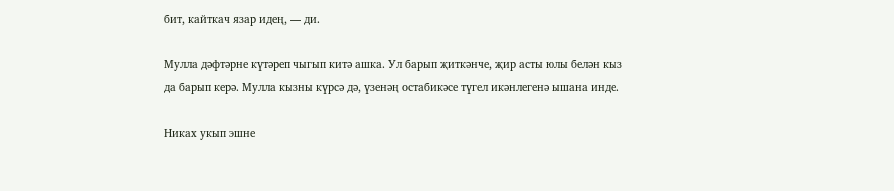бит, кайткач язар идең, — ди.

Мулла дәфтәрне күтәреп чыгып китә ашка. Ул барып җиткәнче, җир асты юлы белән кыз да барып керә. Мулла кызны күрсә дә, үзенәң остабикәсе түгел икәнлегенә ышана инде.

Никах укып эшне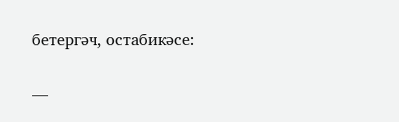бетергәч, остабикәсе:

—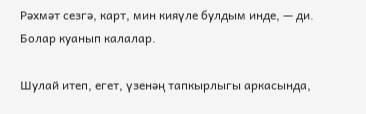Рәхмәт сезгә, карт, мин кияүле булдым инде, — ди. Болар куанып калалар.

Шулай итеп, егет, үзенәң тапкырлыгы аркасында,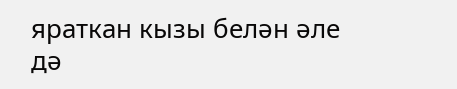яраткан кызы белән әле дә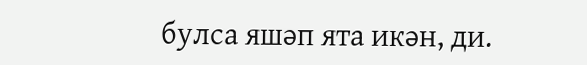булса яшәп ята икән, ди.